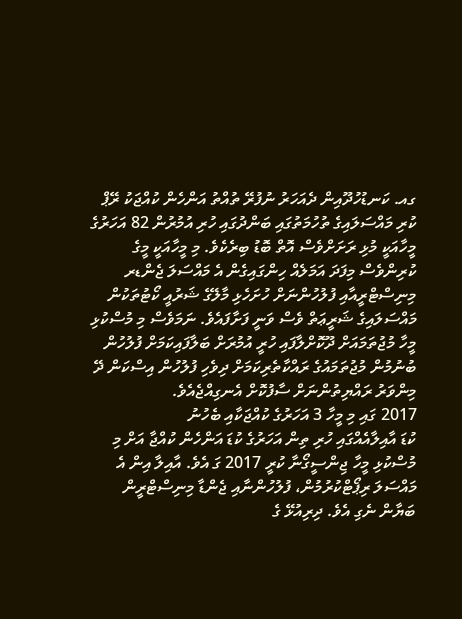ގއ. ކަނޑުހުދޫއިން ދެއަހަރު ނުފުރޭ ތުއްތު އަންހެން ކުއްޖަކު ރޭޕް ކުރި މައްސަލައިގެ ތުހުމަތުގައި ބަންދުގައި ހުރި އުމުރުން 82 އަހަރުގެ މީހާއަކީ މުޅި ރަށަށްވެސް އޮތް ބޮޑު ބިރެކެވެ. މި މީހާއަކީ މީގެ ކުރިންވެސް މިފަދަ އަމަލެއް ހިންގައިގެން އެ މައްސަލަ ޖެންޑރ މިނިސްޓްރީއާއި ފުލުހުންނަށް ހުށަހެޅި މާލޭގެ ޝަރުއީ ކޯޓުތަކުން މައްސަލައިގެ ޝަރީޢަތް ވެސް ވަނީ ފަށާފައެވެ. ނަމަވެސް މި މުސްކުޅި މީހާ މުޖުތަމައަށް ދޫކޮށްލާފައި ހުރީ އުމުރަށް ބަލާފައިކަމަށް ފުލުހުން ބުނުމުން މުޖުތަމައުގެ ރައްކާތެރިކަމަށް ދިވެހި ފުލުހުން އިސްކަން ދޭ މިންވަރު ރައްޔިތުންނަށް ސާފުކޮށް އެނގިއްޖެއެވެ.
2017 ގައި މި މީހާ 3 އަހަރުގެ ކުއްޖަކާއި ބެހުނު
ކުޑަ އާއިލާއެއްގައި ހުރި ތިން އަހަރުގެ ކުޑަ އަންހެން ކުއްޖާ އަށް މި މުސްކުޅި މީހާ ޖިންސީގޯނާ ކުރީ 2017 ގަ އެވެ. އާއިލާ އިން އެ މައްސަލަ ރިޕޯޓްކުރުމުން، ފުލުހުންނާއި ޖެންޑާ މިނިސްޓްރީން ބަޔާން ނެގި އެވެ. ދިރިއުޅޭ ގެ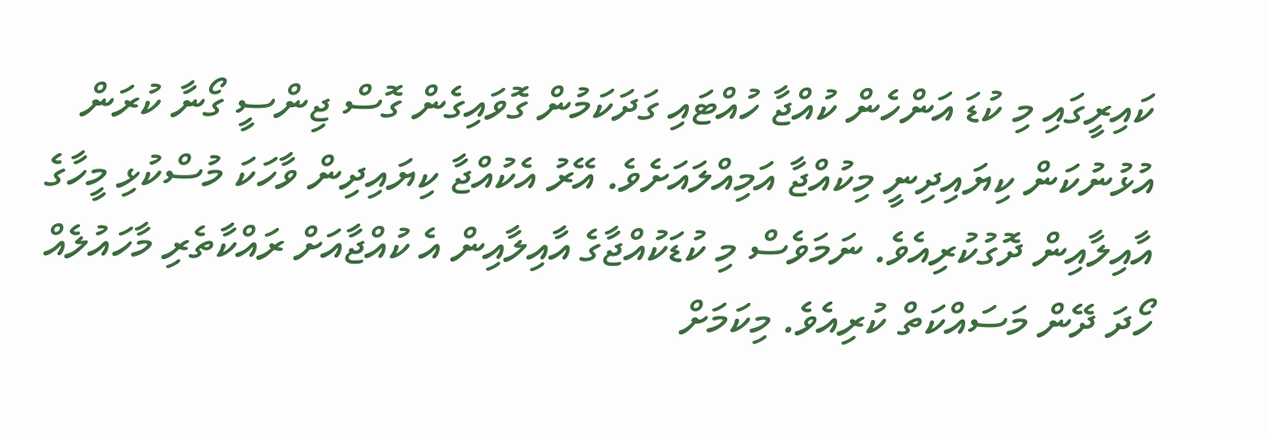ކައިރީގައި މި ކުޑަ އަންހެން ކުއްޖާ ހުއްޓައި ގަދަކަމުން ގޮވައިގެން ގޮސް ޖިންސީ ގޯނާ ކުރަން އުޅުނުކަން ކިޔައިދިނީ މިކުއްޖާ އަމިއްލައަށެވެ. އޭރު އެކުއްޖާ ކިޔައިދިން ވާހަކަ މުސްކުޅި މީހާގެ އާއިލާއިން ދޮގުކުރިއެވެ. ނަމަވެސް މި ކުޑަކުއްޖާގެ އާއިލާއިން އެ ކުއްޖާއަށް ރައްކާތެރި މާހައުލެއް ހޯދަ ދޭން މަސައްކަތް ކުރިއެވެ. މިކަމަށް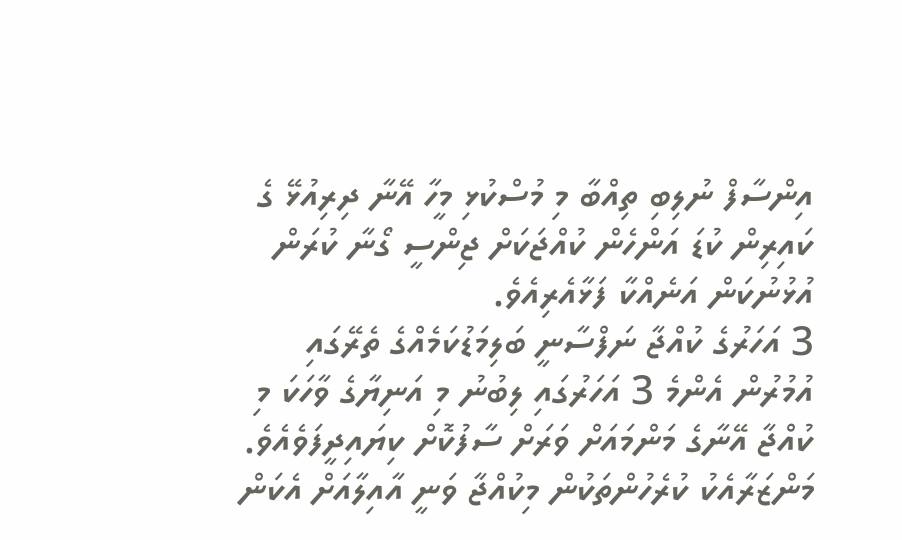އިންސާފް ނުލިބި ތިއްބާ މި މުސްކުޅި މީހާ އޭނާ ދިރިއުޅޭ ގެ ކައިރިން ކުޑަ އަންހެން ކުއްޖަކަށް ޖިންސީ ގޯނާ ކުރަން އުޅުނުކަން އަނެއްކާ ފަޅާއެރިއެވެ.
3 އަހަރުގެ ކުއްޖާ ނަފްސާނީ ބަލިމަޑުކަމެއްގެ ތެރޭގައި
އުމުރުން އެންމެ 3 އަހަރުގައި ލިބުނު މި އަނިޔާގެ ވާހަކަ މި ކުއްޖާ އޭނާގެ މަންމައަށް ވަރަށް ސާފުކޮށް ކިޔައިދީފަވެއެވެ. މަންޒަރާއެކު ކުރެހުންތަކުން މިކުއްޖާ ވަނީ އާއިލާއަށް އެކަން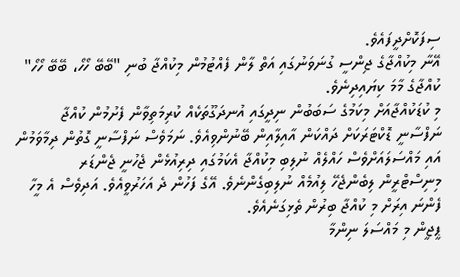ސިފަކޮށްދީފައެވެ.
އޭނާ މިކުއްޖާގެ ޖިންސީ ގުނަވަނުގައި އަތް ލާން ފެއްޓުމުން މިކުއްޖާ ބުނި "ބޭބޭ ހޯހޯ، ބޭބޭ ހޯހޯ" ކުއްޖާގެ މާމަ ކިޔައިދިނެވެ.
މި ކުޑަކުއްޖާއަށް މިކަމުގެ ސަބަބުން ނިދީގައި އުނދަގޫތަކެއް ކުރިމަތިވާން ފެށުމުން ކުއްޖާ ނަފްސާނީ ޑޮކްޓަރަކަށް ދައްކަން އާއިލާއިން ބޭނުންވިއެވެ. ނަމަވެސް ނަފްސާނީ ގޮތުން ދިމާވަމުން އައި މައްސަލައަށްވެސް ހައްލެއް ނުލިބި މިކުއްޖާ އެކަމުގައި ދިރިއުޅެން ޖެހުނީ ޖެންޑަރ މިނިސްޓްރީން ލިބެންޖެހޭ ލިއުމެއް ނުލިބިގެންނެވެ. އޭގެ ފަހުން ދެ އަހަރުވީއެވެ. އަދިވެސް އެ މީހާ ފެންނަ އިރަށް މި ކުއްޖާ ބިރުން ތެޅިގަނެއެވެ.
ޕީޖީން މި މައްސަލަ ނިންމާ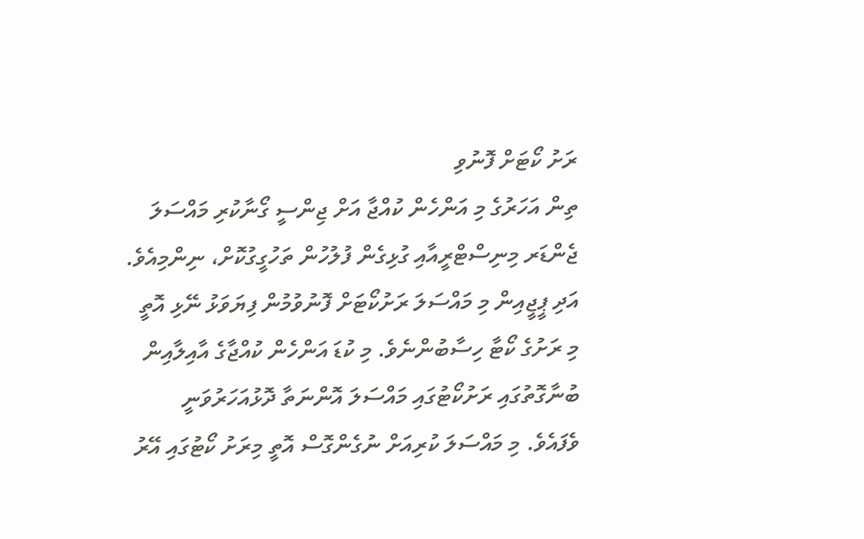ރަށު ކޯޓަށް ފޮނުވި
ތިން އަހަރުގެ މި އަންހެން ކުއްޖާ އަށް ޖިންސީ ގޯނާކުރި މައްސަލަ ޖެންޑަރ މިނިސްޓްރީއާއި ގުޅިގެން ފުލުހުން ތަހުގީގުކޮށް، ނިންމިއެވެ. އަދި ޕީޖީއިން މި މައްސަލަ ރަށުކޯޓަށް ފޮނުވުމުން ފިޔަވަޅު ނޭޅި އޮތީ މި ރަށުގެ ކޯޓާ ހިސާބުންނެވެ. މި ކުޑަ އަންހެން ކުއްޖާގެ އާއިލާއިން ބުނާގޮތުގައި ރަށުކޯޓުގައި މައްސަލަ އޮންނަތާ ދޮޅުއަހަރުވަނީ ވެފައެވެ. މި މައްސަލަ ކުރިއަށް ނުގެންގޮސް އޮތީ މިރަށު ކޯޓުގައި އޭރު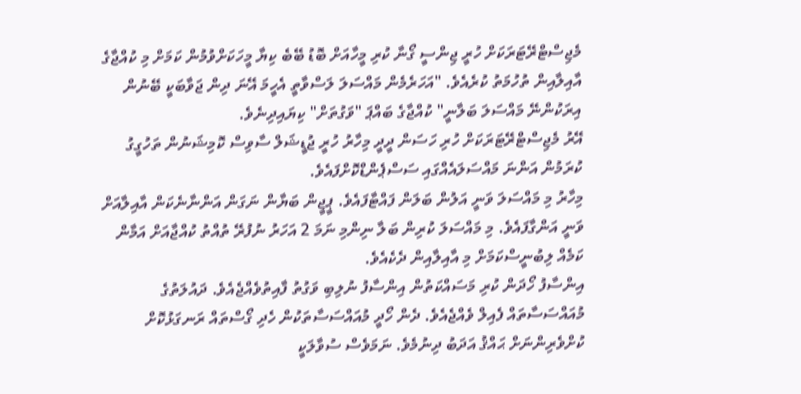މެޖިސްޓްރޭޓަރަކަށް ހުރީ ޖިންސީ ގޯނާ ކުރި މީހާއަށް ބޮޑު ބޭބެ ކިޔާ މީހަކަށްވުމުން ކަމަށް މި ކުއްޖާގެ އާއިލާއިން ތުހުމަތު ކުރެއެވެ. "އަހަރެމެން މައްސަލަ ލަސްވާތީ އެހީމަ އޭނަ ދިން ޖަވާބަކީ ބޭނުން އިރަކުންނޭ މައްސަލަ ބަލާނީ" ކުއްޖާގެ ބައްޕަ "ވަގުތަށް" ކިޔައިދިނެވެ.
އޭރު މެޖިސްޓްރޭޓަރަކަށް ހުރި ހަސަން ދީދީ މިހާރު ހުރީ ޖުޑީޝަލް ސާވިސް ކޮމިޝަނުން ތަހުގީގު ކުރަމުން އަންނަ މައްސަލައެއްގައި ސަސްޕެންޑްކޮށްފައެވެ.
މިހާރު މި މައްސަލަ ވަނީ އަލުން ބަލަން ފައްޓާފައެވެ. ޕީޖީން ބަޔާން ނަގަން އަންނާނެކަން އާއިލާއަށް ވަނީ އަންގާފައެވެ. މި މައްސަލަ ކުރިން ބަލާ ނިންމި ނަމަ 2 އަހަރު ނުފުރޭ ތުއްތު ކުއްޖާއަށް އަމާން ކަމެއް ލިބުނީސްކަމަށް މި އާއިލާއިން ދެކެއެވެ.
އިންސާފު ހޯދަން ކުރި މަސައްކަތުން އިންސާފު ނުލިބި ވަގުތު ފާއިތުވެއްޖެއެވެ. ދައުލަތުގެ މުއައްސަސާތައް ފެއިލް ވެއްޖެއެވެ. ދެން ހޯދީ މުއައްސަސާތަކުން ހެދި ގޯސްތައް ރަނގަޅުކޮށް ކުށްވެރިންނަށް ޙައްޤު އަދަބު ދިނުމެވެ. ނަމަވެސް ސުވާލަކީ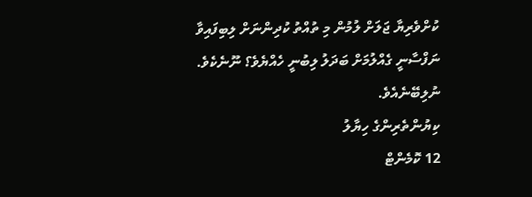ކުށްވެރިޔާ ޖަލަށް ލުމުން މި ތުއްތު ކުދިންނަށް ލިބިފައިވާ ނަފްސާނީ ގެއްލުމަށް ބަދަލު ލިބުނީ ހެއްޔެވެ؟ ނޫނެކެވެ. ނުލިބޭނެއެވެ.
ކިޔުންތެރިންގެ ހިޔާލު
12 ކޮމެންޓް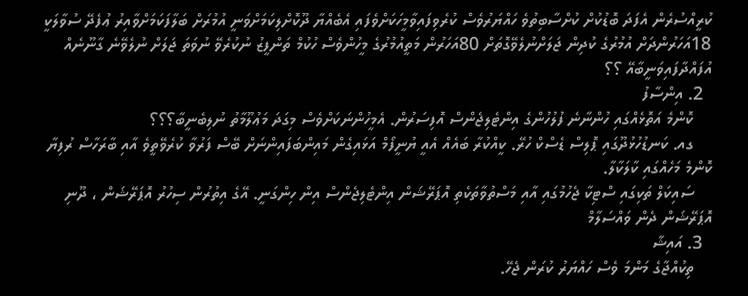ކުރީއްސުރެން އެފަދަ ބޮޑުކުށް ކުށްސާބިތުވެ ހައްޔަރުވެސް ކުރެވިފައިވާމީހަކަށްވެފައި އެބެއްޔާ ދޫކޮށްލިކަމަށްވަނީ އުމުރަށް ބަލާފަކަމަށްވާއިރު ޢުފެދޭ ސުވާލަކީ 18އަހަރުންދަށް އުމުރުގެ ކުދިން ޖަލަށްނުލެވޭގޮތަށް 80އަހަރުން މަތީއުމުރުގެ މީހުންވެސް ހުކުމް ތަންފީޒު ނުކުރެވޭ ނުވަތަ ޖަލަށް ނުލެވޭނެ ގާނޫނެއް އުފައްދާފައިވަނީބާއޭ ؟؟
  2. އިންސާފު
    ކޮންމެ އަތޮޅެއްގައި ހުންނާނެ ފުލުހުންގެ އިންޓެލިޖެންސް އޮފިސަރުން. އެމީހުންނަކަށްވެސް މިގަދަ މަޢުލޫމާތު ނުލިބެނީބާ؟؟؟
    ގއ. ކަނޑުހުޅުދޫގައި ޕޮލިސް ޑެސްކް ހުރޭ. ކީއްކުރާ ބައެއް އެއީ ޔުނީފޯމް އަޅައިގެން މައިންބަފައިންނަށް ބޭސް ފަރުވާ ކުރެވޭތީވެ އާއި ބާރަހާސް ރުފިޔާ ކޮންމެ މަހެއްގައި ކާލަކާލާ.
    ސައިކަލް ތަކިގައި ސްޓިކާ ޖެހުމުގައި އާއި މަސްތުވާތަކެތި އޮޕަރޭޝަން އިންޓެލިޖެންސް އިން ހިންގަނީ. އޭގެ އިތުރުން ސިހުރު އޮޕަރޭޝަން ، ދޫނި އޮޕަރޭޝަން ދެން ވައްސަލާމް
  3. އައިޝާ
    ތިކުއްޖާގެ މަންމަ ވެސް ހައްޔަރު ކުރަން ޖެހޭ.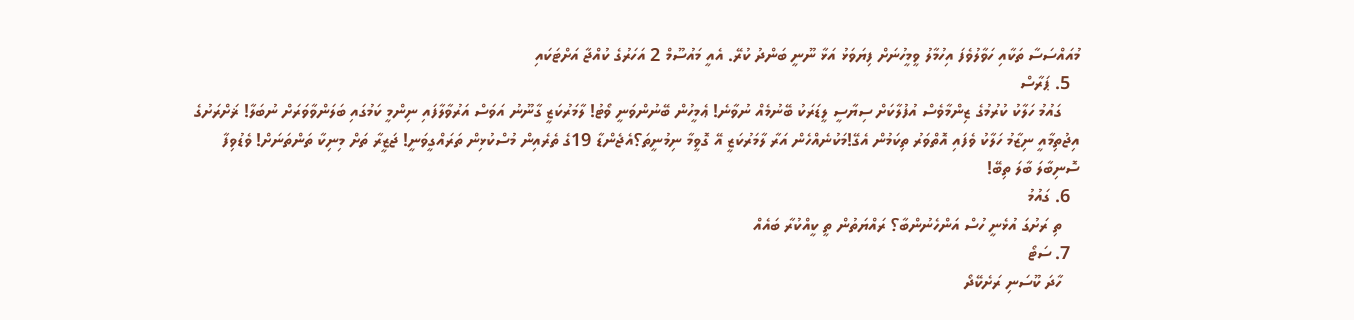މުއައްސަސާ ތަކާއި ހަވާލުވެފަ އިހުމާލު ވީމީހުނަށް ފިޔަވަޅު އަޅާ ނޫނީ ބަންދު ކުރޭ. އެއީ މައުސޫމް 2 އަހަރުގެ ކުއްޖާ އަށްޓަކައި
  5. ޕަރާސް
    ގައުމު ހަލާކު ކުރުމުގެ ޒިންމާވެސް އުފުލާކަށް ސިޔާސީ ލީޑަރަކު ބޭނުމެއް ނުވާނެ! ޢެމީހުން ބޭނުންވަނީ ވޯޓު! ލާމަރުކަޒީ ގާނޫނު އަވަސް އަރުވާލާފައި ނިންމީ ކަމުގައި ބަލަންވާވަރަށް ނުބަލާ! ޜަށްރަށުގެ އިޖުތިމާއީ ނިޒާމު ހަލާކު ވެފައި އޮތްވަރު ތިކަމުން އެގޭ!މަކުނެއްހެން އަރާ ލާމަރުކަޒީ އޭ ގޮވީމާ ނިމުނީތަ؟އެޖެންޑާ 19ގެ ތެރެއިން މުސްކުޅިން ތަރައްގީވަނީ! ޖަޒީރާ ތަށް މިނިކާ ތަންތަނަށް! ވެޑުވިފާ ސޮނިބާލަ ބާލަ ތިބޭ!
  6. ގައުމު
    ތި ރަށުގަ އުޅެނީ ހުސް އަންހެނުންބާ؟ ރައްޔަތުން ތީ ކީއްކުރާ ބައެއް
  7. ސަޓޯ
    ހާދަ ކޫސަނި ރަށެކޭދޯ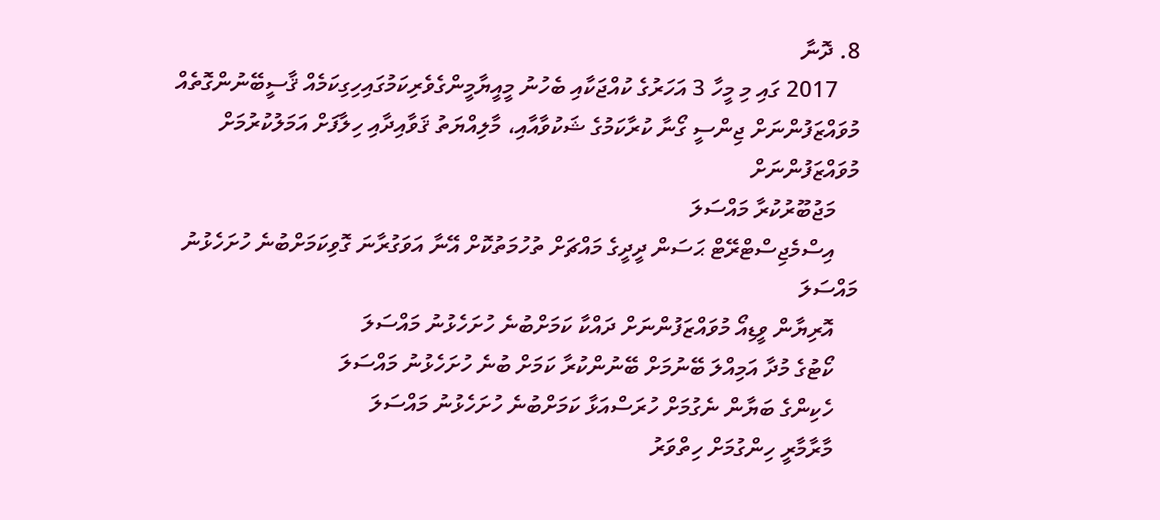8. ދޮނާ
    2017 ގައި މި މީހާ 3 އަހަރުގެ ކުއްޖަކާއި ބެހުނު މީއީޔާމީންގެވެރިކަމުގައިހިގިކަމެއް ޤާސީބޭނުންގޮތެއް މުވައްޒަފުންނަށް ޖިންސީ ގޯނާ ކުރާކަމުގެ ޝަކުވާއާއި، މާލިއްޔަތު ޤަވާއިދާއި ހިލާފަށް އަމަލުކުރުމަށް މުވައްޒަފުންނަށް
    މަޖުބޫރުކުރާ މައްސަލަ
    އިސްމެޖިސްޓްރޭޓް ޙަސަން ދީދީގެ މައްޗަށް ތުހުމަތުކޮށް އޭނާ އަވަގުރާނަ ގޮވިކަމަށްބުނެ ހުށަހެޅުނު މައްސަލަ
    އޮރިޔާން ވީޑިއޯ މުވައްޒަފުންނަށް ދައްކާ ކަމަށްބުނެ ހުށަހެޅުނު މައްސަލަ
    ކޯޓުގެ މުދާ އަމިއްލަ ބޭނުމަށް ބޭނުންކުރާ ކަމަށް ބުނެ ހުށަހެޅުނު މައްސަލަ
    ހެކިންގެ ބަޔާން ނެގުމަށް ހުރަސްއަޅާ ކަމަށްބުނެ ހުށަހެޅުނު މައްސަލަ
    މާރާމާރީ ހިންގުމަށް ހިތްވަރު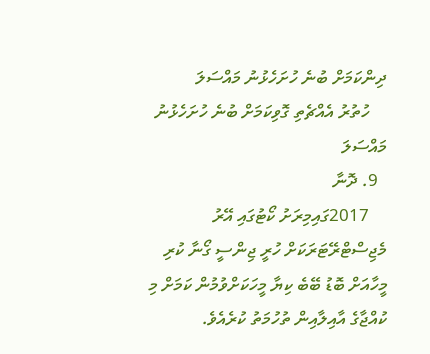ދިންކަމަށް ބުނެ ހުށަހެޅުނު މައްސަލަ
    ހުތުރު އެއްޗެތި ގޮވިކަމަށް ބުނެ ހުށަހެޅުނު މައްސަލަ
  9. ދޮނާ
    2017ގައިމިރަށު ކޯޓުގައި އޭރު މެޖިސްޓްރޭޓަރަކަށް ހުރީ ޖިންސީ ގޯނާ ކުރި މީހާއަށް ބޮޑު ބޭބެ ކިޔާ މީހަކަށްވުމުން ކަމަށް މި ކުއްޖާގެ އާއިލާއިން ތުހުމަތު ކުރެއެވެ.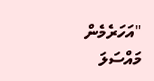"އަހަރެމެން މައްސަލަ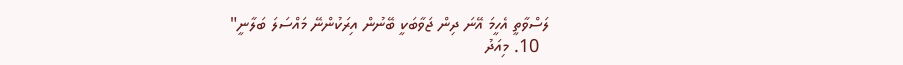ލަސްވާތީ އެހީމަ އޭނަ ދިން ޖަވާބަކީ ބޭނުން އިރަކުންނޭ މައްސަލަ ބަލާނީ"
  10. މިއަދު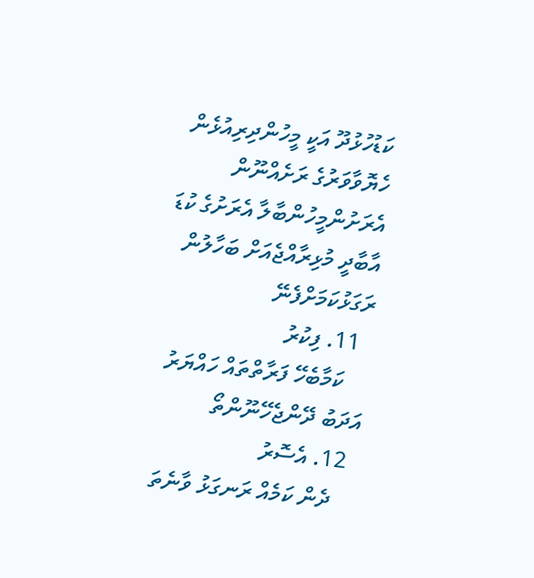ކަޑުހުޅުދޫ އަކީ މީހުންދިރިއުޅެން ހެޔޮވާވަރުގެ ރަށެއްނޫން އެރަށުންމީހުންބާލާ އެރަށުގެ ކުޑަ އާބާދީ މުޅިރާއްޖެއަށް ބަހާލުން ރަގަޅުކަމަށްފެނޭ
  11. ފިކުރު
    ކަމާބެހޭ ފަރާތްތައް ހައްޔަރު އަދަބު ދޭންޖެހޭނޫންތޯ
  12. އެސޮރު
    ދެން ކަމެއް ރަނގަޅު ވާނެތަ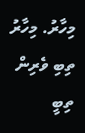މިހާރު. މިހާރު ތިބި ވެރިން ތިބީ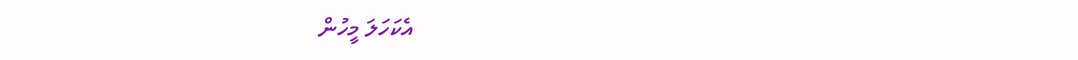އެކަހަލަ މީހުން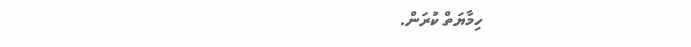ހިމާޔަތް ކުރަން.